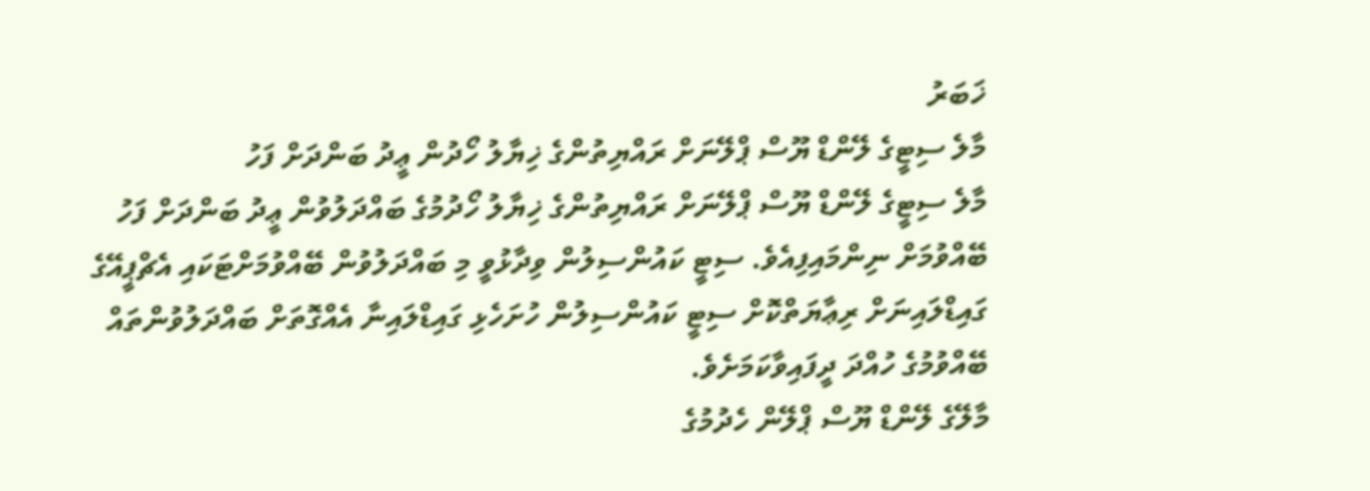ޚަބަރު
މާލެ ސިޓީގެ ލޭންޑް ޔޫސް ޕްލޭނަށް ރައްޔިތުންގެ ޚިޔާލު ހޯދުން ޢީދު ބަންދަށް ފަހު
މާލެ ސިޓީގެ ލޭންޑް ޔޫސް ޕްލޭނަށް ރައްޔިތުންގެ ޚިޔާލު ހޯދުމުގެ ބައްދަލުވުން ޢީދު ބަންދަށް ފަހު ބޭއްވުމަށް ނިންމައިފިއެވެ. ސިޓީ ކައުންސިލުން ވިދާޅުވީ މި ބައްދަލުވުން ބޭއްވުމަށްޓަކައި އެޗްޕީއޭގެ ގައިޑްލައިނަށް ރިޢާޔަތްކޮށް ސިޓީ ކައުންސިލުން ހުށަހެޅި ގައިޑްލައިނާ އެއްގޮތަށް ބައްދަލުވުންތައް ބޭއްވުމުގެ ހުއްދަ ދީފައިވާކަމަށެވެ.
މާލޭގެ ލޭންޑް ޔޫސް ޕްލޭން ހެދުމުގެ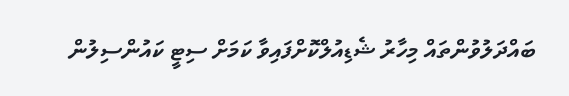ބައްދަލުވުންތައް މިހާރު ޝެޑިއުލްކޮށްފައިވާ ކަމަށް ސިޓީ ކައުންސިލުން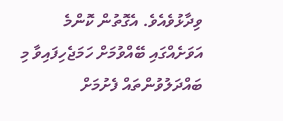ވިދާޅުވެއެވެ. އެގޮތުން ކޮންމެ އަވަށެއްގައި ބޭއްވުމަށް ހަމަޖެހިފައިވާ މި ބައްދަލުވުންތައް ފެށުމަށް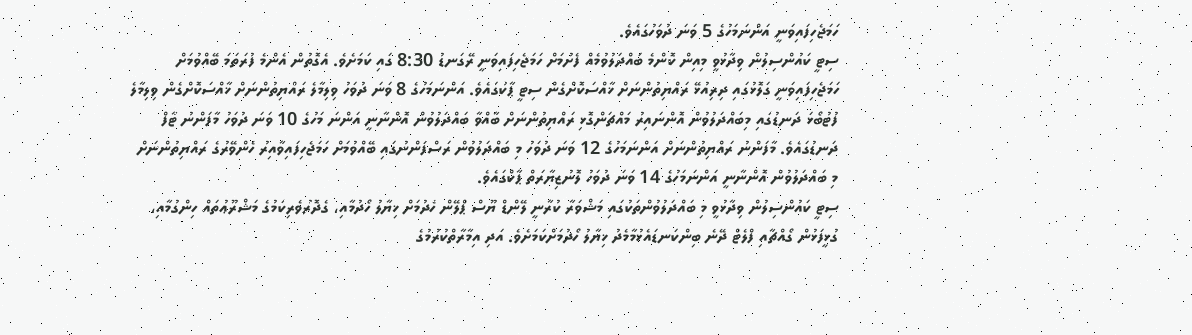ހަމަޖެހިފައިވަނީ އަންނަމަހުގެ 5 ވަނަ ދުވަހުގައެވެ.
ސިޓީ ކައުންސިލުން ވިދާޅުވީ މިއިން ކޮންމެ ބައްދަލުވުމެއް ފެށުމަށް ހަމަޖެހިފައިވަނީ ރޭގަނޑު 8:30 ގައި ކަމަށެވެ. އެގޮތުން އެންމެ ފުރަތަމަ ބޭއްވުމަށް ހަމަޖެހިފައިވަނީ ގަލޮޅުގައި ދިރިއުޅޭ ރައްޔިތުންނަށް ޚާއްސަކޮށްގެން ސިޓީ ޕާކުގައެވެ. އަންނަމަހުގެ 8 ވަނަ ދުވަހު ވިލިމާލެ ރައްޔިތުންނަށް ޚާއްސަކޮށްގެން ވިލިމާލެ ފުޓުބޯޅަ ދަނޑުގައި މިބައްދަލުވުން އޮންނައިރު މައްޗަންގޮޅި ރައްޔިތުންނަށް ބާއްވާ ބައްދަލުވުން އޮންނާނީ އަންނަ މަހުގެ 10 ވަނަ ދުވަހު މާފަންނު ޓާފް ދަނޑުގައެވެ. މާފަންނު ރައްޔިތުންނަށް އަންނަމަހުގެ 12 ވަނަ ދުވަހު މި ބައްދަލުވުން ރަސްފަންނުގައި ބޭއްވުމަށް ހަމަޖެހިފައިވާއިރު ހެންވޭރުގެ ރައްޔިތުންނަށް މި ބައްދަލުވުން އޮންނާނީ އަންނަމަހުގެ 14 ވަނަ ދުވަހު ލޮނުޒިޔާރަތް ޕާކްގައެވެ.
ސިޓީ ކައުންސިލުން ވިދާޅުވީ މި ބައްދަލުވުންތަކުގައި މަޝްވަރާ ކުރާނީ ލޭންޑް ޔޫސް ޕްލޭން ހެދުމަށް ޚިޔާލު ހޯދުމާއި، ގެދޮރުވެރިކަމުގެ މަޝްރޫޢުތައް ހިންގުމާއި، ގުޅީފަޅުން ގޯއްޗާއި ފްލެޓް ދޭނެ ބިންކަނޑައެޅުމާމެދު ޚިޔާލު ހޯދުމަށްކަމަށެވެ. އަދި އިމާރާތްކުރުމުގެ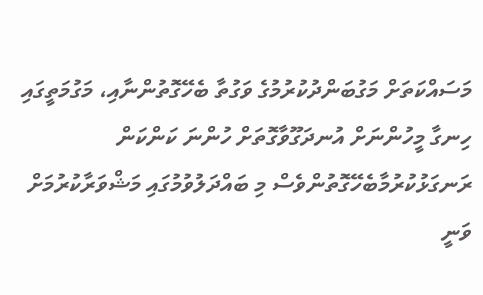މަސައްކަތަށް މަގުބަންދުކުރުމުގެ ވަގުތާ ބެހޭގޮތުންނާއި، މަގުމަތީގައި ހިނގާ މީހުންނަށް އުނދަގޫވާގޮތަށް ހުންނަ ކަންކަން ރަނގަޅުކުރުމާބެހޭގޮތުންވެސް މި ބައްދަލުވުމުގައި މަޝްވަރާކުރުމަށް ވަނީ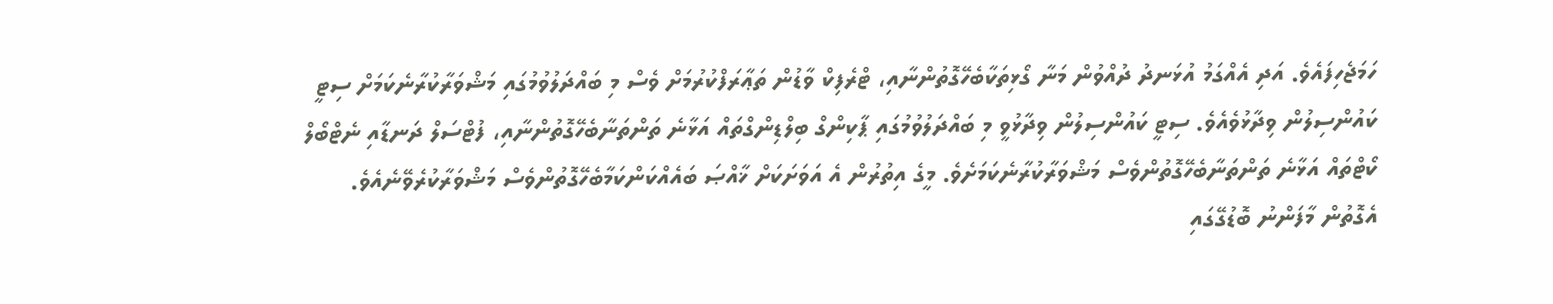ހަމަޖެހިފައެވެ. އަދި އެއްގަމު އުޅަނދު ދުއްވުން މަނާ ގޯޅިތަކާބެހޭގޮތުންނާއި، ޓްރެފިކް ވާޑުން ތަޢާރަފްކުރުމަށް ވެސް މި ބައްދަލުވުމުގައި މަޝްވަރާކުރާނެކަމަށް ސިޓީ ކައުންސިލުން ވިދާޅުވެއެވެ. ސިޓީ ކައުންސިލުން ވިދާޅުވީ މި ބައްދަލުވުމުގައި ޕާކިންގް ބިލްޑިންގްތައް އަޅާނެ ތަންތަނާބެހޭގޮތުންނާއި، ފުޓްސަލް ދަނޑާއި ނެޓްބޯލް ކޯޓްތައް އަޅާނެ ތަންތަނާބެހޭގޮތުންވެސް މަޝްވަރާކުރާނެކަމަށެވެ. މީގެ އިތުރުން އެ އަވަށަކަށް ޚާއްޞަ ބައެއްކަންކަމާބެހޭގޮތުންވެސް މަޝްވަރާކުރެވޭނެއެވެ. އެގޮތުން މާފަންނު ބޮޑުގޭގައި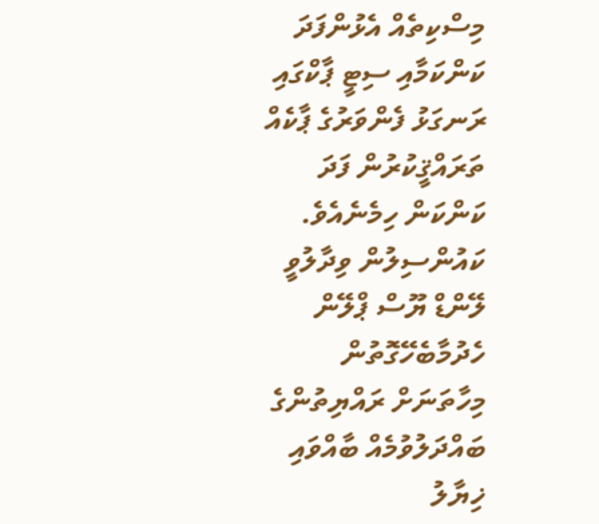މިސްކިތެއް އެޅުންފަދަ ކަންކަމާއި ސިޓީ ޕާކްގައި ރަނގަޅު ފެންވަރުގެ ޕާކެއް ތަރައްޤީކުރުން ފަދަ ކަންކަން ހިމެނެއެވެ.
ކައުންސިލުން ވިދާލުވީ ލޭންޑް ޔޫސް ޕްލޭން ހެދުމާބެހޭގޮތުން މިހާތަނަށް ރައްޔިތުންގެ ބައްދަލުވުމެއް ބާއްވައި ޚިޔާލު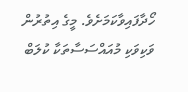ހޯދާފައިވާކަމަށެވެ. މީގެ އިތުރުން ވަކިވަކި މުއައްސަސާތަކާ ކުލަބް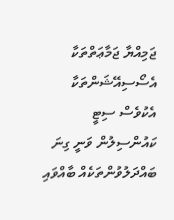ޖަމިއްޔާ ޖަމާޢަތްތަކާ އެސޯސިއޭޝަންތަކާ އެކުވެސް ސިޓީ ކައުންސިލުން ވަނީ ގިނަ ބައްދަލުވުންތަކެއް ބާއްވައި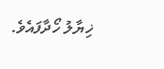ޚިޔާލު ހޯދާފައެވެ.